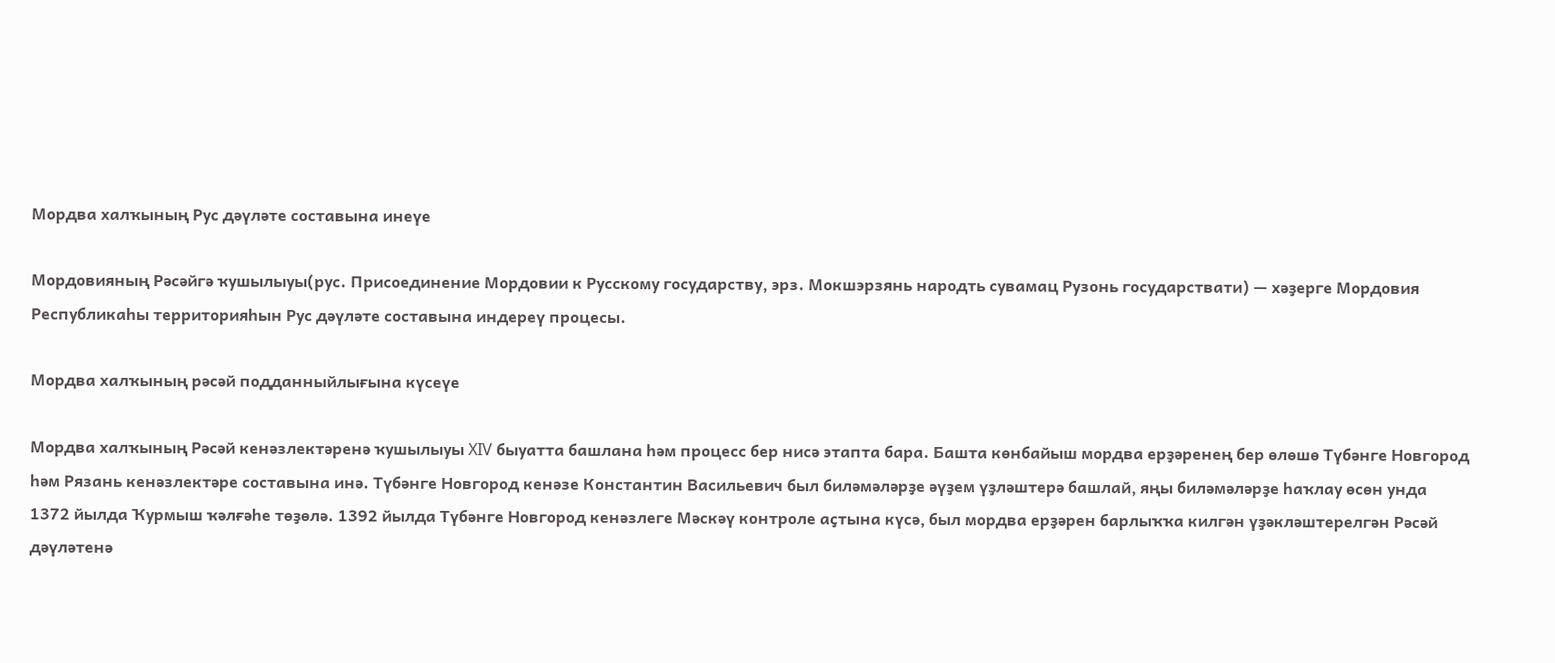Мордва халҡының Рус дәүләте составына инеүе

Мордовияның Рәсәйгә ҡушылыуы(рус. Присоединение Мордовии к Русскому государству, эрз. Мокшэрзянь народть сувамац Рузонь государствати) — хәҙерге Мордовия Республикаһы территорияһын Рус дәүләте составына индереү процесы.

Мордва халҡының рәсәй подданныйлығына күсеүе

Мордва халҡының Рәсәй кенәзлектәренә ҡушылыуы XIV быуатта башлана һәм процесс бер нисә этапта бара. Башта көнбайыш мордва ерҙәренең бер өлөшө Түбәнге Новгород һәм Рязань кенәзлектәре составына инә. Түбәнге Новгород кенәзе Константин Васильевич был биләмәләрҙе әүҙем үҙләштерә башлай, яңы биләмәләрҙе һаҡлау өсөн унда 1372 йылда Ҡурмыш ҡәлғәһе төҙөлә. 1392 йылда Түбәнге Новгород кенәзлеге Мәскәү контроле аҫтына күсә, был мордва ерҙәрен барлыҡҡа килгән үҙәкләштерелгән Рәсәй дәүләтенә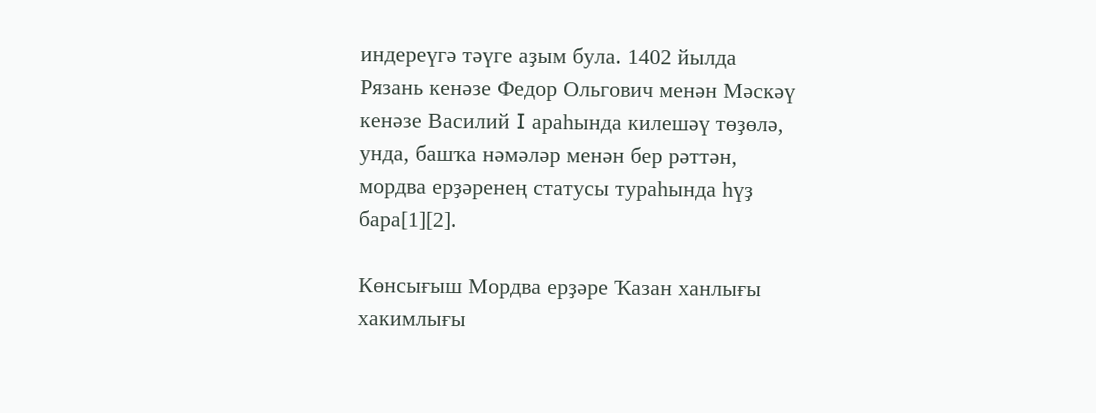индереүгә тәүге аҙым була. 1402 йылда Рязань кенәзе Федор Ольгович менән Мәскәү кенәзе Василий I араһында килешәү төҙөлә, унда, башҡа нәмәләр менән бер рәттән, мордва ерҙәренең статусы тураһында һүҙ бара[1][2].

Көнсығыш Мордва ерҙәре Ҡазан ханлығы хакимлығы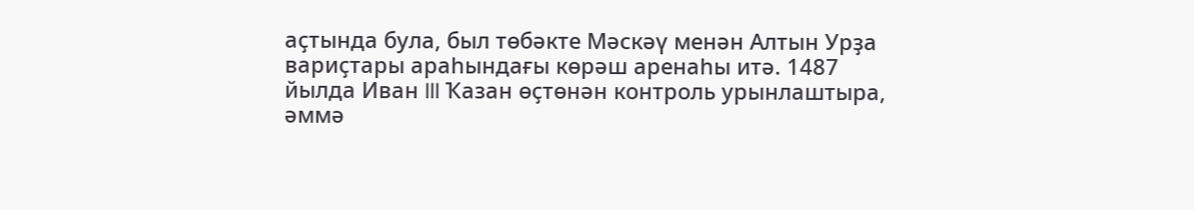аҫтында була, был төбәкте Мәскәү менән Алтын Урҙа вариҫтары араһындағы көрәш аренаһы итә. 1487 йылда Иван III Ҡазан өҫтөнән контроль урынлаштыра, әммә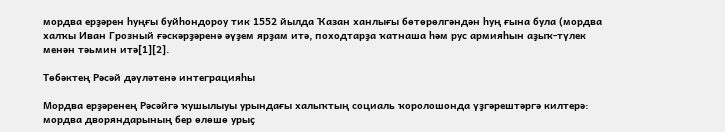мордва ерҙәрен һуңғы буйһондороу тик 1552 йылда Ҡазан ханлығы бөтөрөлгәндән һуң ғына була (мордва халҡы Иван Грозный ғәскәрҙәренә әүҙем ярҙам итә, походтарҙа ҡатнаша һәм рус армияһын аҙыҡ-түлек менән тәьмин итә[1][2].

Төбәктең Рәсәй дәүләтенә интеграцияһы

Мордва ерҙәренең Рәсәйгә ҡушылыуы урындағы халыҡтың социаль ҡоролошонда үҙгәрештәргә килтерә: мордва дворяндарының бер өлөшө урыҫ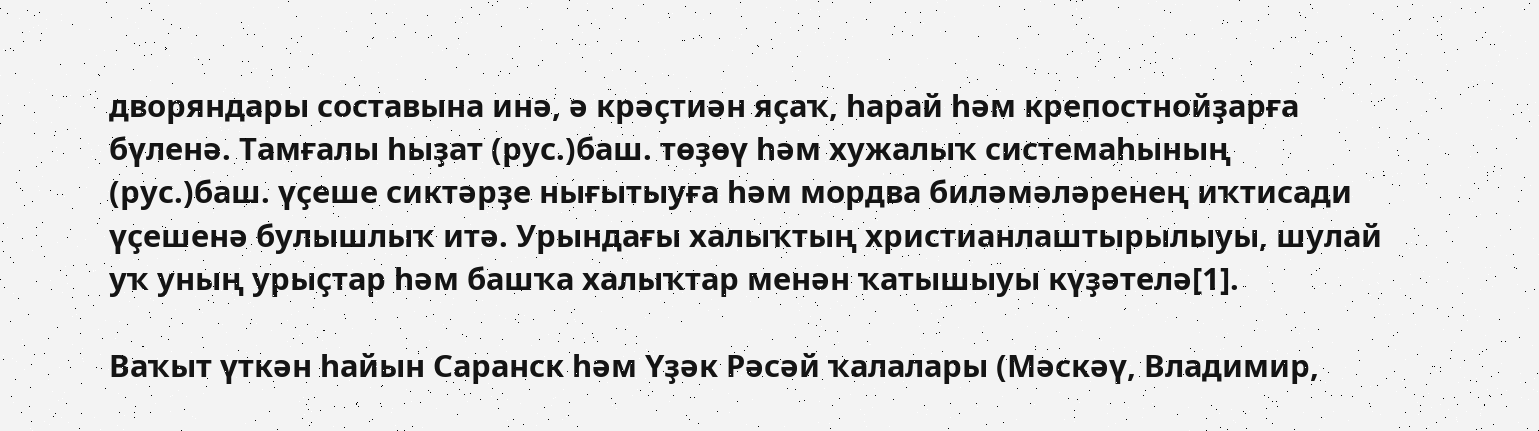дворяндары составына инә, ә крәҫтиән яҫаҡ, һарай һәм крепостнойҙарға бүленә. Тамғалы һыҙат (рус.)баш. төҙөү һәм хужалыҡ системаһының (рус.)баш. үҫеше сиктәрҙе нығытыуға һәм мордва биләмәләренең иҡтисади үҫешенә булышлыҡ итә. Урындағы халыҡтың христианлаштырылыуы, шулай уҡ уның урыҫтар һәм башҡа халыҡтар менән ҡатышыуы күҙәтелә[1].

Ваҡыт үткән һайын Саранск һәм Үҙәк Рәсәй ҡалалары (Мәскәү, Владимир,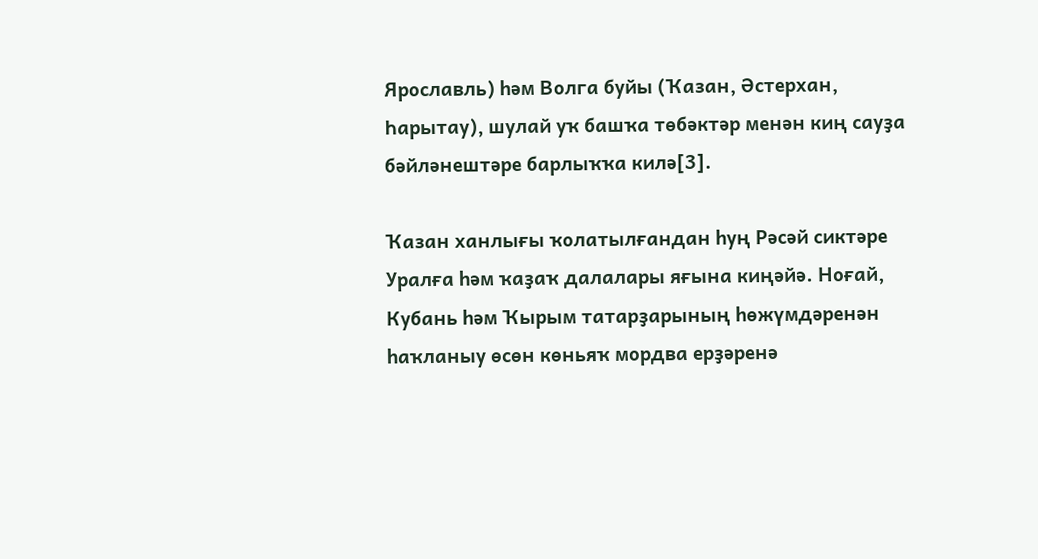Ярославль) һәм Волга буйы (Ҡазан, Әстерхан, Һарытау), шулай уҡ башҡа төбәктәр менән киң сауҙа бәйләнештәре барлыҡҡа килә[3].

Ҡазан ханлығы ҡолатылғандан һуң Рәсәй сиктәре Уралға һәм ҡаҙаҡ далалары яғына киңәйә. Ноғай, Кубань һәм Ҡырым татарҙарының һөжүмдәренән һаҡланыу өсөн көньяҡ мордва ерҙәренә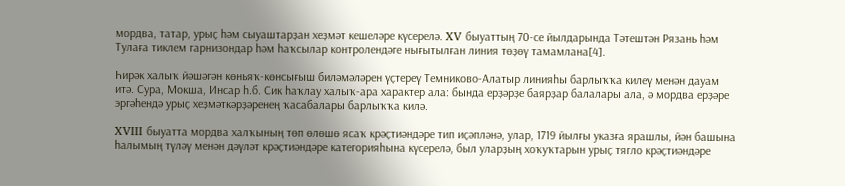мордва, татар, урыҫ һәм сыуаштарҙан хеҙмәт кешеләре күсерелә. XV быуаттың 70-се йылдарында Тәтештән Рязань һәм Тулаға тиклем гарнизондар һәм һаҡсылар контролендәге нығытылған линия төҙөү тамамлана[4].

Һирәк халыҡ йәшәгән көньяҡ-көнсығыш биләмәләрен үҫтереү Темниково-Алатыр линияһы барлыҡҡа килеү менән дауам итә. Сура, Мокша, Инсар һ.б. Сик һаҡлау халыҡ-ара характер ала: бында ерҙәрҙе баярҙар балалары ала, ә мордва ерҙәре эргәһендә урыҫ хеҙмәткәрҙәренең ҡасабалары барлыҡҡа килә.

XVIII быуатта мордва халҡының төп өлөшө ясаҡ крәҫтиәндәре тип иҫәпләнә, улар, 1719 йылғы указға ярашлы, йән башына һалымың түләү менән дәүләт крәҫтиәндәре категорияһына күсерелә, был уларҙың хоҡуҡтарын урыҫ тягло крәҫтиәндәре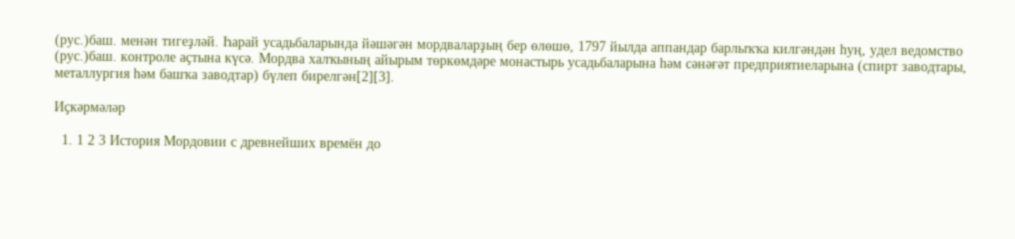(рус.)баш. менән тигеҙләй. Һарай усадьбаларында йәшәгән мордваларҙың бер өлөшө, 1797 йылда аппандар барлыҡҡа килгәндән һуң, удел ведомство (рус.)баш. контроле аҫтына күсә. Мордва халҡының айырым төркөмдәре монастырь усадьбаларына һәм сәнәғәт предприятиеларына (спирт заводтары, металлургия һәм башҡа заводтар) бүлеп бирелгән[2][3].

Иҫкәрмәләр

  1. 1 2 3 История Мордовии с древнейших времён до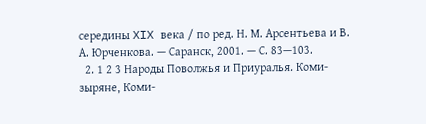середины XIX века / по ред. Н. М. Арсентьева и В. А. Юрченкова. — Саранск, 2001. — С. 83—103.
  2. 1 2 3 Народы Поволжья и Приуралья. Коми-зыряне, Коми-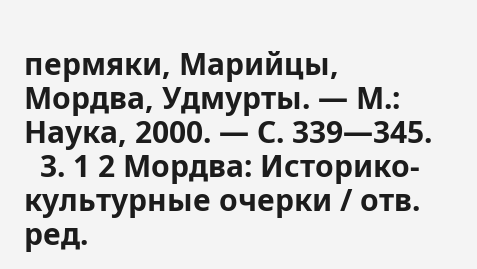пермяки, Марийцы, Мордва, Удмурты. — М.: Наука, 2000. — С. 339—345.
  3. 1 2 Мордва: Историко-культурные очерки / отв. ред.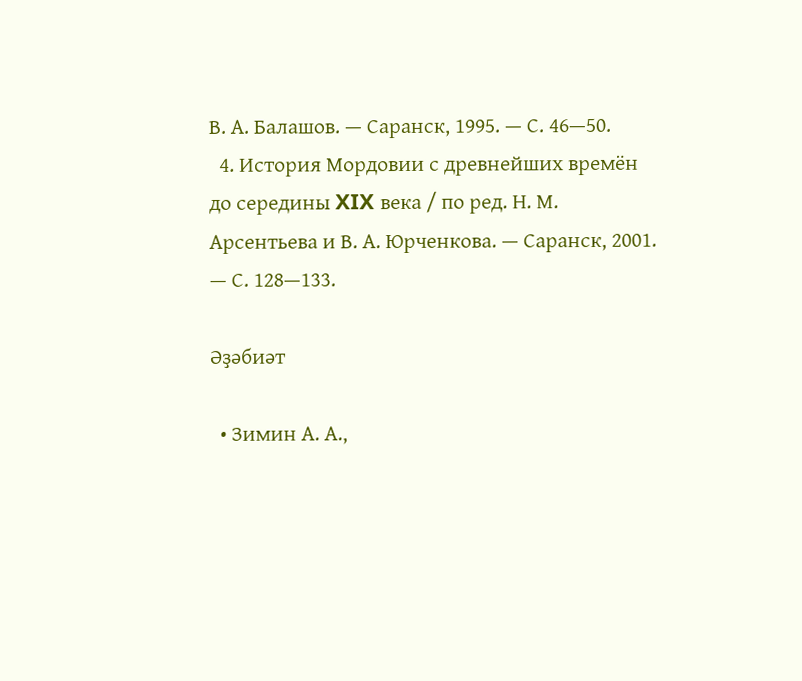В. А. Балашов. — Саранск, 1995. — С. 46—50.
  4. История Мордовии с древнейших времён до середины XIX века / по ред. Н. М. Арсентьева и В. А. Юрченкова. — Саранск, 2001. — С. 128—133.

Әҙәбиәт

  • Зимин А. А.,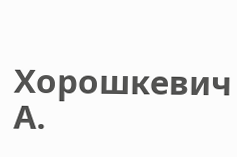Хорошкевич А.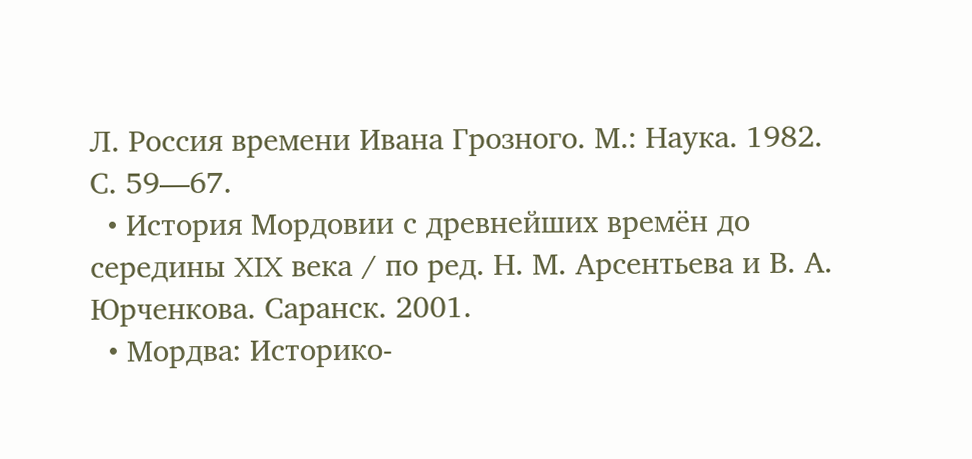Л. Россия времени Ивана Грозного. М.: Наука. 1982. С. 59—67.
  • История Мордовии с древнейших времён до середины XIX века / по ред. Н. М. Арсентьева и В. А. Юрченкова. Саранск. 2001.
  • Мордва: Историко-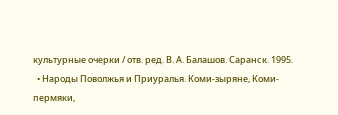культурные очерки / отв. ред. В. А. Балашов. Саранск. 1995.
  • Народы Поволжья и Приуралья. Коми-зыряне, Коми-пермяки,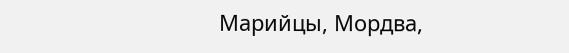Марийцы, Мордва,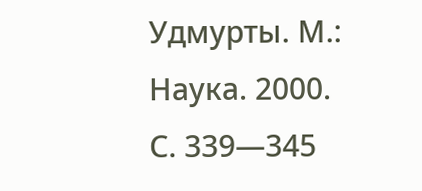Удмурты. М.: Наука. 2000. С. 339—345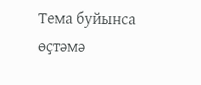Тема буйынса өҫтәмә